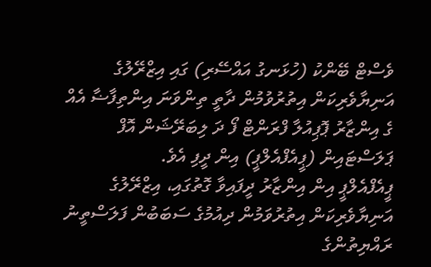ވެސްޓް ބޭންކު (ހުޅަނގު އައްސޭރި) ގައި އިޒްރޭލުގެ އަނިޔާވެރިކަން އިތުރުވުމުން ދާތީ ތިންވަނަ އިންތިފާޟާ އެއް ގެ އިންޒާރު ޕޮޕިއުލާ ފްރަންޓް ފޯ ދަ ލިބަރޭޝަން އޮފް ޕަލަސްޓައިން (ޕީއެފްއެލްޕީ) އިން ދީފި އެވެ.
ޕީއެފްއެލްޕީ އިން އިންޒާރު ދީފައިވާ ގޮތުގައި، އިޒްރޭލުގެ އަނިޔާވެރިކަން އިތުރުވަމުން ދިއުމުގެ ސަބަބުން ފަލަސްތީނު ރައްޔިތުންގެ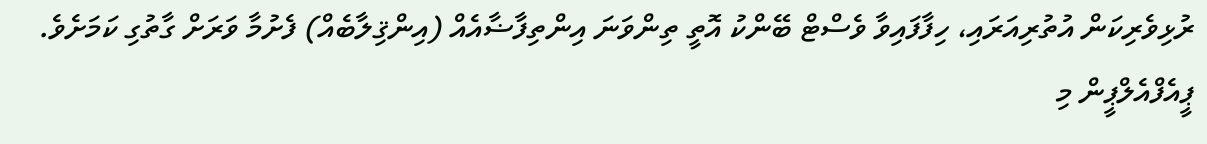ރުޅިވެރިކަން އުތުރިއަރައި، ހިފާފައިވާ ވެސްޓް ބޭންކު އޮތީ ތިންވަނަ އިންތިފާޟާއެއް (އިންޤިލާބެއް) ފެށުމާ ވަރަށް ގާތުގި ކަމަށެވެ.
ޕީއެފްއެލްޕީން މި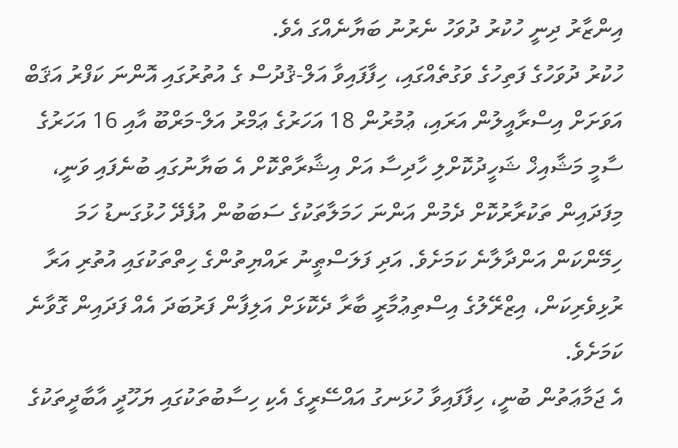އިންޒާރު ދިނީ ހުކުރު ދުވަހު ނެރުނު ބަޔާނެއްގަ އެވެ.
ހުކުރު ދުވަހުގެ ފަތިހުގެ ވަގުތެއްގައި، ހިފާފައިވާ އަލް-ޤުދުސް ގެ އުތުރުގައި އޮންނަ ކަފްރު އަޤަބް އަވަށަށް އިސްރާއީލުން އަރައި، ޢުމުރުން 18 އަހަރުގެ ޢަމްރު އަލް-މަރްބޫ އާއި 16 އަހަރުގެ ސާމީ މަޝާއިޚް ޝަހީދުކޮށްލި ހާދިސާ އަށް އިޝާރާތްކޮށް އެ ބަޔާނުގައި ބުނެފައި ވަނީ، މިފަދައިން ތަކުރާރުކޮށް ދެމުން އަންނަ ހަމަލާތަކުގެ ސަބަބުން އުފެދޭ ހުޅުގަނޑު ހަމަ ހިމޭންކަން އަންދާލާނެ ކަމަށެވެ. އަދި ފަލަސްޠީނު ރައްޔިތުންގެ ހިތްތަކުގައި އުތުރި އަރާ ރުޅިވެރިކަން، އިޒްރޭލުގެ އިސްތިޢުމާރީ ބާރާ ދެކޮޅަށް އަލިފާން ފަރުބަދަ އެއް ފަދައިން ގޮވާނެ ކަމަށެވެ.
އެ ޖަމާޢަތުން ބުނީ، ހިފާފައިވާ ހުޅަނގު އައްސޭރީގެ އެކި ހިސާބުތަކުގައި ޔަހޫދީ އާބާދީތަކުގެ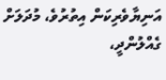އަނިޔާވެރިކަން އިތުރުވެ، މުދަލަށް ގެއްލުންދީ،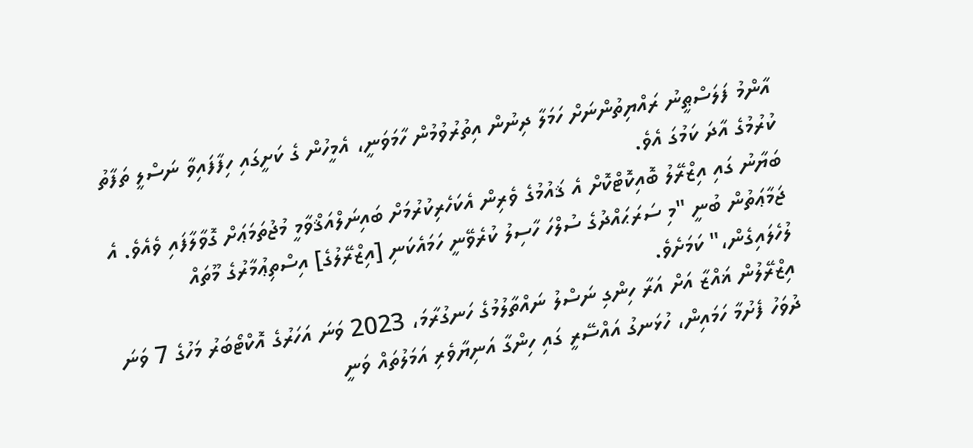އާންމު ފަލަސްޠީނު ރައްޔިތުންނަށް ހަމަލާ ދިނުން އިތުރުވުމުން ހާމަވަނީ، އެމީހުން ގެ ކަށީގައި ހިފާފައިވާ ނަސްލީ ތަފާތު ކުރުމުގެ އާދަ ކަމުގަ އެވެ.
ބަޔާނު ގައި އިޒްރޭލު ބޮއިކޮޓްކޮށް އެ ޤައުމުގެ ވެރިން އެކަހެރިކުރުމަށް ބައިނަލްއަޤްވާމީ މުޖުތަމަޢަށް ގޮވާލާފައި ވެއެވެ. އެ ޖަމާޢަތުން ބުނީ "މި ސަރަޙައްދުގެ ސުލްހަ ހާސިލު ކުރެވޭނީ ހަމައެކަނި [އިޒްރޭލުގެ] އިސްތިޢުމާރުގެ މޫތައް ލުހެލައިގެން،" ކަމަށެވެ.
އިޒްރޭލުން ޣައްޒާ އަށް އަރާ ހިންގި ނަސްލު ނައްތާލުމުގެ ހަނގުރާމަ، 2023 ވަނަ އަހަރުގެ އޮކްޓޯބަރު މަހުގެ 7 ވަނަ ދުވަހު ފެށުމާ ހަމައިން، ހުޅަނގު އައްސޭރީ ގައި ހިންގާ އަނިޔާވެރި އަމަލުތައް ވަނީ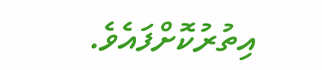އިތުރުކޮށްފައެވެ.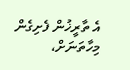އެ ތާރީޚުން ފެށިގެން މިހާތަނަށް،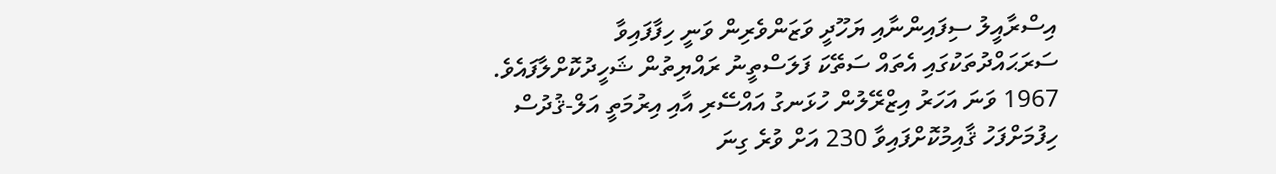އިސްރާއީލު ސިފައިންނާއި ޔަހޫދީ ވަޒަންވެރިން ވަނީ ހިފާފައިވާ ސަރަޙައްދުތަކުގައި އެތައް ސަތޭކަ ފަލަސްތީނު ރައްޔިތުން ޝަހީދުކޮށްލާފައެވެ.
1967 ވަނަ އަހަރު އިޒްރޭލުން ހުޅަނގު އައްސޭރި އާއި އިރުމަތީ އަލް-ޤުދުސް ހިފުމަށްފަހު ޤާއިމުކޮށްފައިވާ 230 އަށް ވުރެ ގިނަ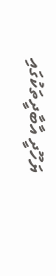ޔަހޫދީ އާބާދީތަކުގައި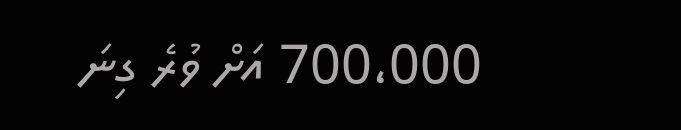700،000 އަށް ވުރެ ގިނަ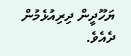ޔަހޫދީން ދިރިއުޅެމުން ދެއެވެ.